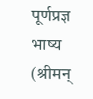पूर्णप्रज्ञ भाष्य (श्रीमन्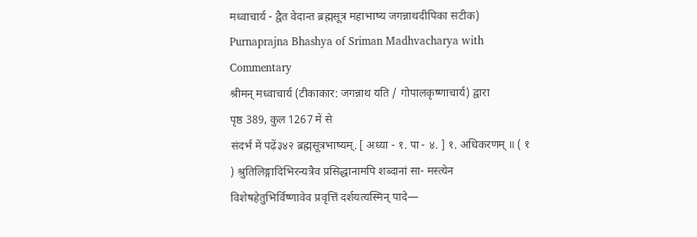मध्वाचार्य - द्वैत वेदान्त ब्रह्मसूत्र महाभाष्य जगन्नाथदीपिका सटीक)
Purnaprajna Bhashya of Sriman Madhvacharya with Commentary
श्रीमन् मध्वाचार्य (टीकाकार: जगन्नाथ यति / गोपालकृष्णाचार्य) द्वारा
पृष्ठ 389, कुल 1267 में से
संदर्भ में पढ़ें३४२ ब्रह्मसूत्रभाष्यम्. [ अध्या - १. पा - ४. ] १. अधिकरणम् ॥ ( १ ) श्रुतिलिङ्गादिभिरन्यत्रैव प्रसिद्धानामपि शब्दानां सा- मस्त्येन विशेषहेतुभिर्विष्णावेव प्रवृत्तिं दर्शयत्यस्मिन् पादे—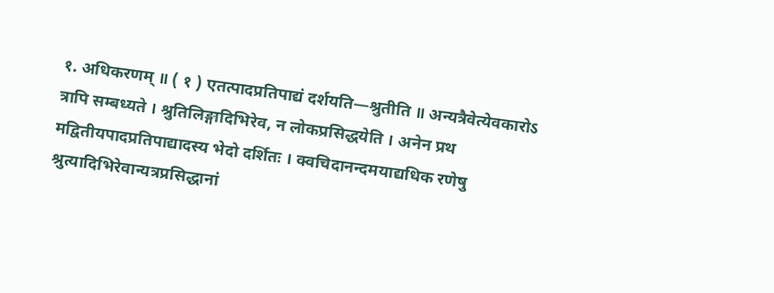१. अधिकरणम् ॥ ( १ ) एतत्पादप्रतिपाद्यं दर्शयति—श्रुतीति ॥ अन्यत्रैवेत्येवकारोऽ त्रापि सम्बध्यते । श्रुतिलिङ्गादिभिरेव, न लोकप्रसिद्धयेति । अनेन प्रथ मद्वितीयपादप्रतिपाद्यादस्य भेदो दर्शितः । क्वचिदानन्दमयाद्यधिक रणेषु श्रुत्यादिभिरेवान्यत्रप्रसिद्धानां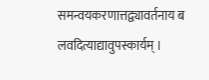समन्वयकरणात्तद्व्यावर्तनाय ब लवदित्याद्यावुपस्कार्यम् ।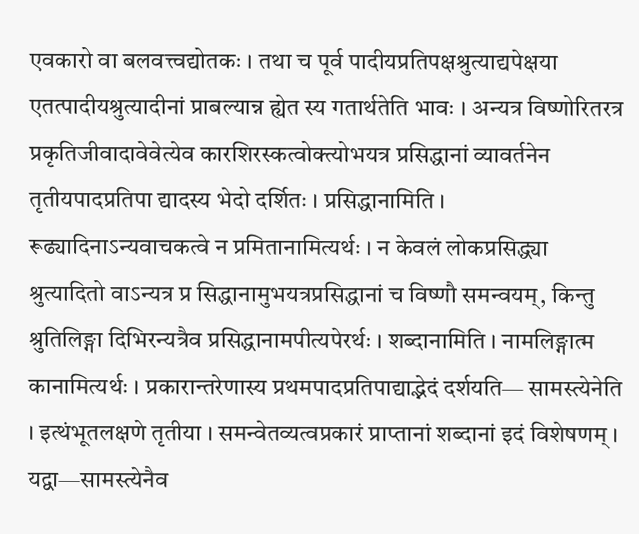एवकारो वा बलवत्त्वद्योतकः । तथा च पूर्व पादीयप्रतिपक्षश्रुत्याद्यपेक्षया एतत्पादीयश्रुत्यादीनां प्राबल्यान्न ह्येत स्य गतार्थतेति भावः । अन्यत्र विष्णोरितरत्र प्रकृतिजीवादावेवेत्येव कारशिरस्कत्वोक्त्योभयत्र प्रसिद्धानां व्यावर्तनेन तृतीयपादप्रतिपा द्यादस्य भेदो दर्शितः । प्रसिद्धानामिति । रूढ्यादिनाऽन्यवाचकत्वे न प्रमितानामित्यर्थः । न केवलं लोकप्रसिद्ध्या श्रुत्यादितो वाऽन्यत्र प्र सिद्धानामुभयत्रप्रसिद्धानां च विष्णौ समन्वयम्, किन्तु श्रुतिलिङ्गा दिभिरन्यत्रैव प्रसिद्धानामपीत्यपेरर्थः । शब्दानामिति । नामलिङ्गात्म कानामित्यर्थः । प्रकारान्तरेणास्य प्रथमपादप्रतिपाद्याद्भेदं दर्शयति— सामस्त्येनेति । इत्थंभूतलक्षणे तृतीया । समन्वेतव्यत्वप्रकारं प्राप्तानां शब्दानां इदं विशेषणम् । यद्वा—सामस्त्येनैव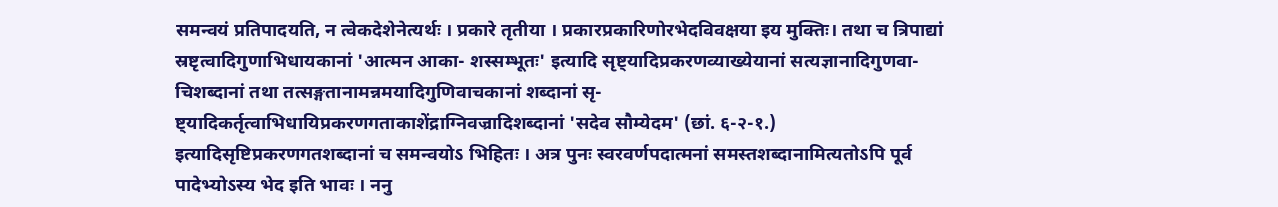समन्वयं प्रतिपादयति, न त्वेकदेशेनेत्यर्थः । प्रकारे तृतीया । प्रकारप्रकारिणोरभेदविवक्षया इय मुक्तिः। तथा च त्रिपाद्यां स्रष्टृत्वादिगुणाभिधायकानां 'आत्मन आका- शस्सम्भूतः' इत्यादि सृष्ट्यादिप्रकरणव्याख्येयानां सत्यज्ञानादिगुणवा- चिशब्दानां तथा तत्सङ्गतानामन्नमयादिगुणिवाचकानां शब्दानां सृ- ष्ट्यादिकर्तृत्वाभिधायिप्रकरणगताकाशेंद्राग्निवज्रादिशब्दानां 'सदेव सौम्येदम' (छां. ६-२-१.) इत्यादिसृष्टिप्रकरणगतशब्दानां च समन्वयोऽ भिहितः । अत्र पुनः स्वरवर्णपदात्मनां समस्तशब्दानामित्यतोऽपि पूर्व पादेभ्योऽस्य भेद इति भावः । ननु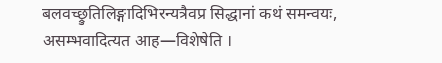बलवच्छ्रुतिलिङ्गादिभिरन्यत्रैवप्र सिद्धानां कथं समन्वयः, असम्भवादित्यत आह—विशेषेति ।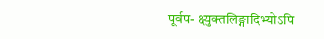पूर्वप- क्ष्युक्तलिङ्गादिभ्योऽपि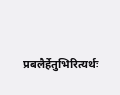प्रबलैर्हेतुभिरित्यर्थः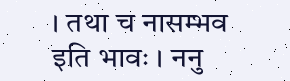। तथा च नासम्भव इति भावः । ननु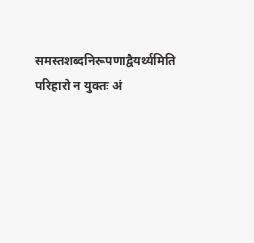समस्तशब्दनिरूपणाद्वैयर्थ्यमिति परिहारो न युक्तः अं